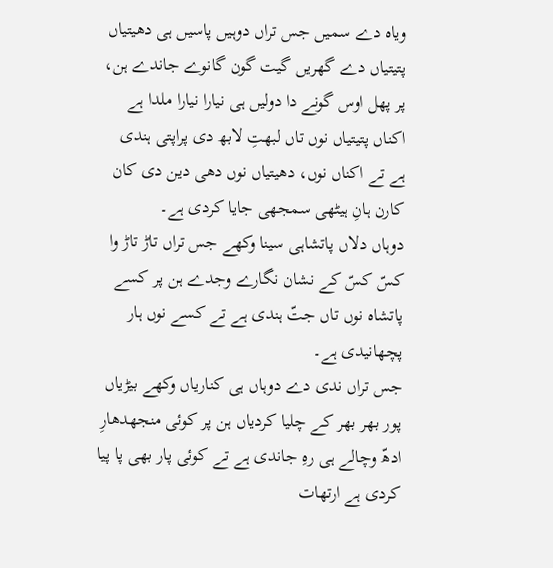ویاہ دے سمیں جس تراں دوہیں پاسیں ہی دھیتیاں پتیتیاں دے گھریں گیت گون گانوے جاندے ہن، پر پھل اوس گونے دا دولیں ہی نیارا نیارا ملدا ہے اکناں پتیتیاں نوں تاں لبھتِ لابھ دی پراپتی ہندی ہے تے اکناں نوں، دھیتیاں نوں دھی دین دی کان کارن ہانِ ہیٹھی سمجھی جایا کردی ہے۔
دوہاں دلاں پاتشاہی سینا وکھے جس تراں تاڑ تاڑ وا کسّ کسّ کے نشان نگارے وجدے ہن پر کسے پاتشاہ نوں تاں جتّ ہندی ہے تے کسے نوں ہار پچھانیدی ہے۔
جس تراں ندی دے دوہاں ہی کناریاں وکھے بیڑیاں پور بھر بھر کے چلیا کردیاں ہن پر کوئی منجھدھارِ ادھّ وچالے ہی رہِ جاندی ہے تے کوئی پار بھی پا پیا کردی ہے ارتھات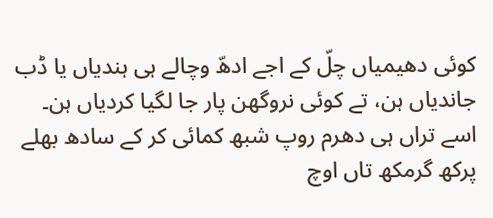کوئی دھیمیاں چلّ کے اجے ادھّ وچالے ہی ہندیاں یا ڈب جاندیاں ہن، تے کوئی نروگھن پار جا لگیا کردیاں ہن۔
اسے تراں ہی دھرم روپ شبھ کمائی کر کے سادھ بھلے پرکھ گرمکھ تاں اوچ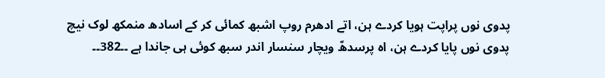پدوی نوں پراپت ہویا کردے ہن، اتے ادھرم روپ اشبھ کمائی کر کے اسادھ منمکھ لوک نیچ پدوی نوں پایا کردے ہن، اہ پرسدھّ ویچار سنسار اندر سبھ کوئی ہی جاندا ہے ۔۔382۔۔